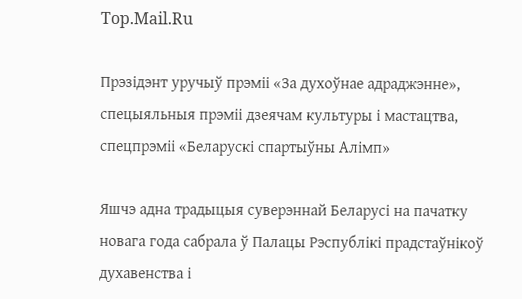Top.Mail.Ru

Прэзідэнт уручыў прэміі «За духоўнае адраджэнне», спецыяльныя прэміі дзеячам культуры і мастацтва, спецпрэміі «Беларускі спартыўны Алімп»

Яшчэ адна традыцыя суверэннай Беларусі на пачатку новага года сабрала ў Палацы Рэспублікі прадстаўнікоў духавенства і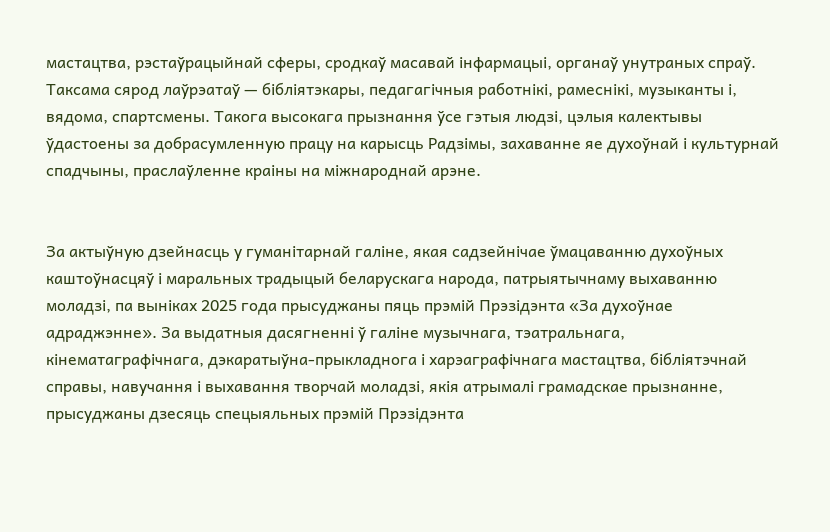мастацтва, рэстаўрацыйнай сферы, сродкаў масавай інфармацыі, органаў унутраных спраў. Таксама сярод лаўрэатаў — бібліятэкары, педагагічныя работнікі, рамеснікі, музыканты і, вядома, спартсмены. Такога высокага прызнання ўсе гэтыя людзі, цэлыя калектывы ўдастоены за добрасумленную працу на карысць Радзімы, захаванне яе духоўнай і культурнай спадчыны, праслаўленне краіны на міжнароднай арэне.


За актыўную дзейнасць у гуманітарнай галіне, якая садзейнічае ўмацаванню духоўных каштоўнасцяў і маральных традыцый беларускага народа, патрыятычнаму выхаванню моладзі, па выніках 2025 года прысуджаны пяць прэмій Прэзідэнта «За духоўнае адраджэнне». За выдатныя дасягненні ў галіне музычнага, тэатральнага, кінематаграфічнага, дэкаратыўна-прыкладнога і харэаграфічнага мастацтва, бібліятэчнай справы, навучання і выхавання творчай моладзі, якія атрымалі грамадскае прызнанне, прысуджаны дзесяць спецыяльных прэмій Прэзідэнта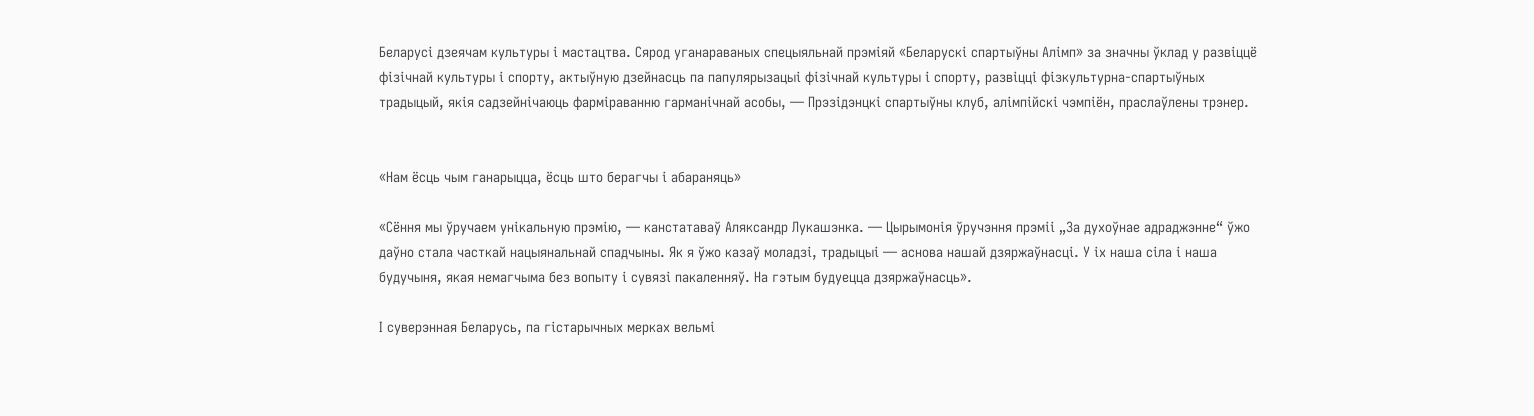Беларусі дзеячам культуры і мастацтва. Сярод уганараваных спецыяльнай прэміяй «Беларускі спартыўны Алімп» за значны ўклад у развіццё фізічнай культуры і спорту, актыўную дзейнасць па папулярызацыі фізічнай культуры і спорту, развіцці фізкультурна-спартыўных традыцый, якія садзейнічаюць фарміраванню гарманічнай асобы, — Прэзідэнцкі спартыўны клуб, алімпійскі чэмпіён, праслаўлены трэнер.


«Нам ёсць чым ганарыцца, ёсць што берагчы і абараняць»

«Сёння мы ўручаем унікальную прэмію, — канстатаваў Аляксандр Лукашэнка. — Цырымонія ўручэння прэміі „За духоўнае адраджэнне“ ўжо даўно стала часткай нацыянальнай спадчыны. Як я ўжо казаў моладзі, традыцыі — аснова нашай дзяржаўнасці. У іх наша сіла і наша будучыня, якая немагчыма без вопыту і сувязі пакаленняў. На гэтым будуецца дзяржаўнасць».

І суверэнная Беларусь, па гістарычных мерках вельмі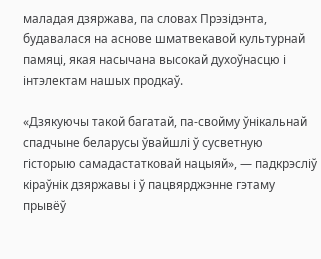маладая дзяржава, па словах Прэзідэнта, будавалася на аснове шматвекавой культурнай памяці, якая насычана высокай духоўнасцю і інтэлектам нашых продкаў.

«Дзякуючы такой багатай, па-свойму ўнікальнай спадчыне беларусы ўвайшлі ў сусветную гісторыю самадастатковай нацыяй», — падкрэсліў кіраўнік дзяржавы і ў пацвярджэнне гэтаму прывёў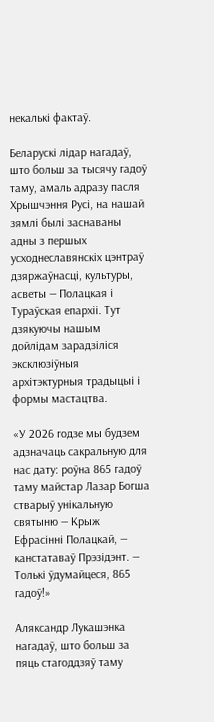некалькі фактаў.

Беларускі лідар нагадаў, што больш за тысячу гадоў таму, амаль адразу пасля Хрышчэння Русі, на нашай зямлі былі заснаваны адны з першых усходнеславянскіх цэнтраў дзяржаўнасцi, культуры, асветы — Полацкая і Тураўская епархіі. Тут дзякуючы нашым дойлідам зарадзіліся эксклюзіўныя архітэктурныя традыцыі і формы мастацтва.

«У 2026 годзе мы будзем адзначаць сакральную для нас дату: роўна 865 гадоў таму майстар Лазар Богша стварыў унікальную святыню — Крыж Ефрасінні Полацкай, — канстатаваў Прэзідэнт. — Толькі ўдумайцеся, 865 гадоў!»

Аляксандр Лукашэнка нагадаў, што больш за пяць стагоддзяў таму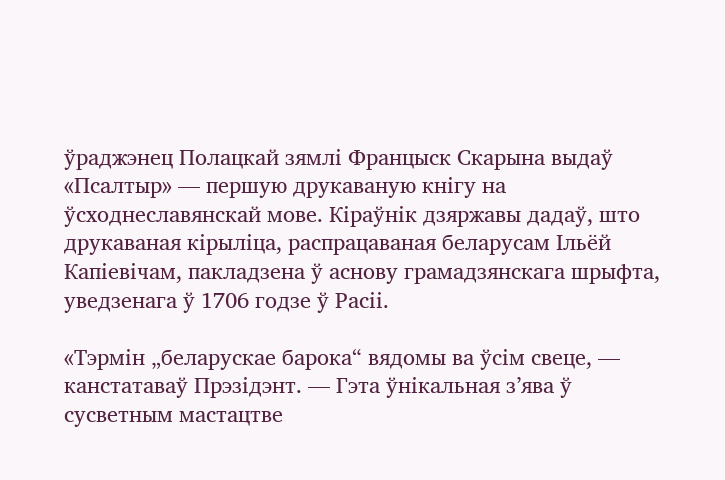ўраджэнец Полацкай зямлі Францыск Скарына выдаў «Псалтыр» — першую друкаваную кнігу на ўсходнеславянскай мове. Кіраўнік дзяржавы дадаў, што друкаваная кірыліца, распрацаваная беларусам Ільёй Капіевічам, пакладзена ў аснову грамадзянскага шрыфта, уведзенага ў 1706 годзе ў Расіі.

«Тэрмін „беларускае барока“ вядомы ва ўсім свеце, — канстатаваў Прэзідэнт. — Гэта ўнікальная з’ява ў сусветным мастацтве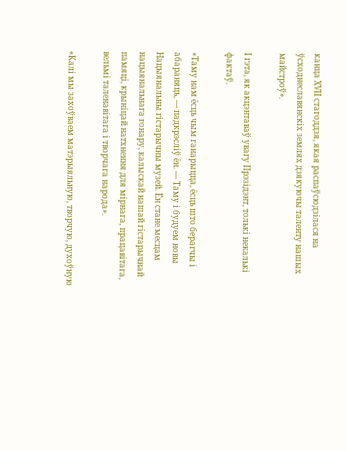канца ХVIІ стагоддзя, якая распаўсюдзілася на ўсходнеславянскіх землях дзякуючы таленту нашых майстроў».

І гэта, як акцэнтаваў увагу Прэзідэнт, толькі некалькі фактаў.

«Таму нам ёсць чым ганарыцца, ёсць што берагчы і абараняць, — падкрэсліў ён. — Таму і будуем новы Нацыянальны гістарычны музей. Ён стане месцам нацыянальнага гонару, калыскай нашай гістарычнай памяці, крыніцай натхнення для мірнага, працавітага, вельмі таленавітага і творчага народа».

«Калі мы захоўваем матэрыяльную, творчую, духоўную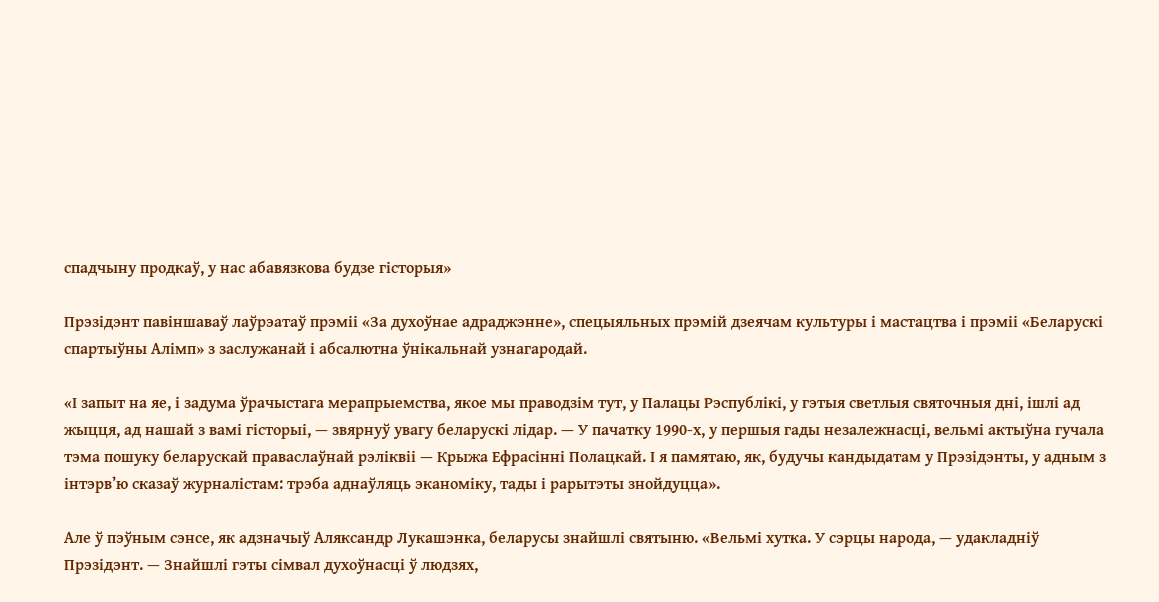спадчыну продкаў, у нас абавязкова будзе гісторыя»

Прэзідэнт павіншаваў лаўрэатаў прэміі «За духоўнае адраджэнне», спецыяльных прэмій дзеячам культуры і мастацтва і прэміі «Беларускі спартыўны Алімп» з заслужанай і абсалютна ўнікальнай узнагародай.

«І запыт на яе, і задума ўрачыстага мерапрыемства, якое мы праводзім тут, у Палацы Рэспублікі, у гэтыя светлыя святочныя дні, ішлі ад жыцця, ад нашай з вамі гісторыі, — звярнуў увагу беларускі лідар. — У пачатку 1990-х, у першыя гады незалежнасці, вельмі актыўна гучала тэма пошуку беларускай праваслаўнай рэліквіі — Крыжа Ефрасінні Полацкай. І я памятаю, як, будучы кандыдатам у Прэзідэнты, у адным з інтэрв’ю сказаў журналістам: трэба аднаўляць эканоміку, тады і рарытэты знойдуцца».

Але ў пэўным сэнсе, як адзначыў Аляксандр Лукашэнка, беларусы знайшлі святыню. «Вельмі хутка. У сэрцы народа, — удакладніў Прэзідэнт. — Знайшлі гэты сімвал духоўнасці ў людзях,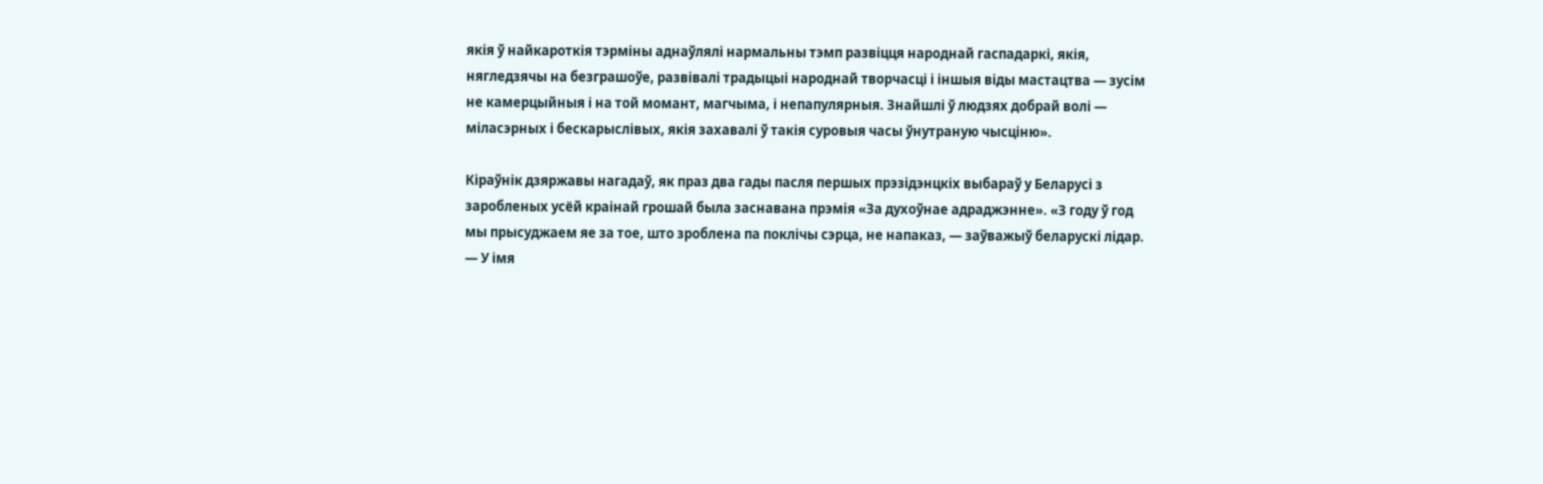якія ў найкароткія тэрміны аднаўлялі нармальны тэмп развіцця народнай гаспадаркі, якія, нягледзячы на безграшоўе, развівалі традыцыі народнай творчасці і іншыя віды мастацтва — зусім не камерцыйныя і на той момант, магчыма, і непапулярныя. Знайшлі ў людзях добрай волі — міласэрных і бескарыслівых, якія захавалі ў такія суровыя часы ўнутраную чысціню».

Кіраўнік дзяржавы нагадаў, як праз два гады пасля першых прэзідэнцкіх выбараў у Беларусі з заробленых усёй краінай грошай была заснавана прэмія «За духоўнае адраджэнне». «З году ў год мы прысуджаем яе за тое, што зроблена па поклічы сэрца, не напаказ, — заўважыў беларускі лідар. — У імя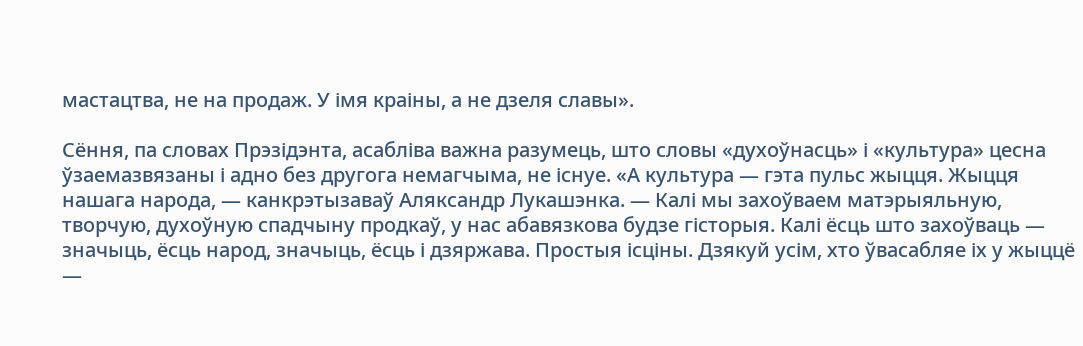мастацтва, не на продаж. У імя краіны, а не дзеля славы».

Сёння, па словах Прэзідэнта, асабліва важна разумець, што словы «духоўнасць» і «культура» цесна ўзаемазвязаны і адно без другога немагчыма, не існуе. «А культура — гэта пульс жыцця. Жыцця нашага народа, — канкрэтызаваў Аляксандр Лукашэнка. — Калі мы захоўваем матэрыяльную, творчую, духоўную спадчыну продкаў, у нас абавязкова будзе гісторыя. Калі ёсць што захоўваць — значыць, ёсць народ, значыць, ёсць і дзяржава. Простыя ісціны. Дзякуй усім, хто ўвасабляе іх у жыццё —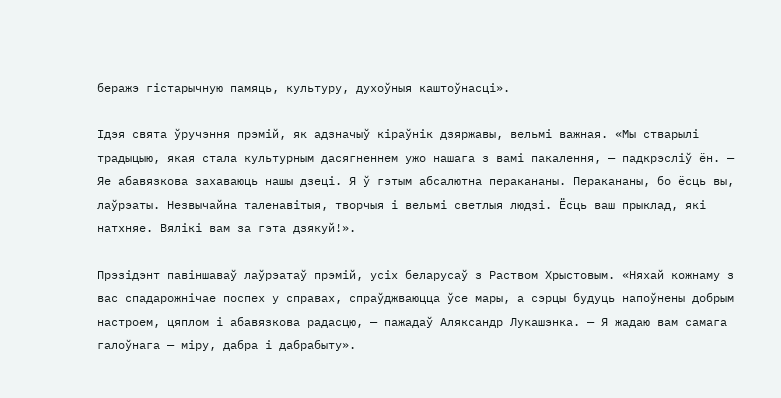беражэ гістарычную памяць, культуру, духоўныя каштоўнасці».

Ідэя свята ўручэння прэмій, як адзначыў кіраўнік дзяржавы, вельмі важная. «Мы стварылі традыцыю, якая стала культурным дасягненнем ужо нашага з вамі пакалення, — падкрэсліў ён. — Яе абавязкова захаваюць нашы дзеці. Я ў гэтым абсалютна перакананы. Перакананы, бо ёсць вы, лаўрэаты. Незвычайна таленавітыя, творчыя і вельмі светлыя людзі. Ёсць ваш прыклад, які натхняе. Вялікі вам за гэта дзякуй!».

Прэзідэнт павіншаваў лаўрэатаў прэмій, усіх беларусаў з Раством Хрыстовым. «Няхай кожнаму з вас спадарожнічае поспех у справах, спраўджваюцца ўсе мары, а сэрцы будуць напоўнены добрым настроем, цяплом і абавязкова радасцю, — пажадаў Аляксандр Лукашэнка. — Я жадаю вам самага галоўнага — міру, дабра і дабрабыту».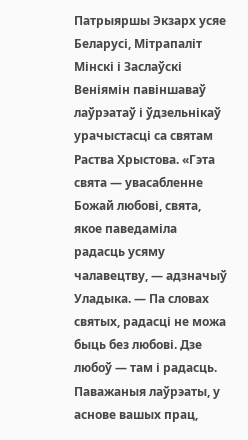Патрыяршы Экзарх усяе Беларусі, Мітрапаліт Мінскі і Заслаўскі Веніямін павіншаваў лаўрэатаў і ўдзельнікаў урачыстасці са святам Раства Хрыстова. «Гэта свята — увасабленне Божай любові, свята, якое паведаміла радасць усяму чалавецтву, — адзначыў Уладыка. — Па словах святых, радасці не можа быць без любові. Дзе любоў — там і радасць. Паважаныя лаўрэаты, у аснове вашых прац,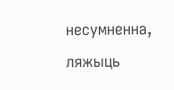несумненна, ляжыць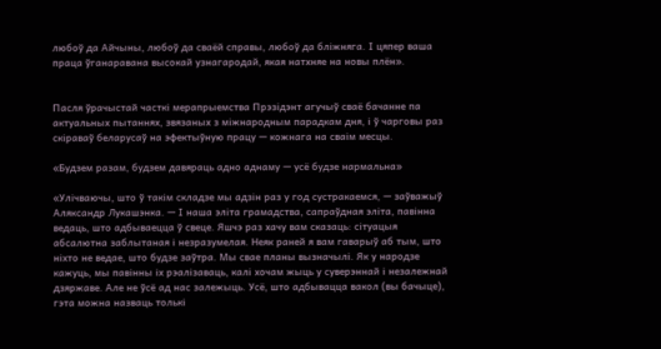любоў да Айчыны, любоў да сваёй справы, любоў да бліжняга. І цяпер ваша праца ўганаравана высокай узнагародай, якая натхняе на новы плён».


Пасля ўрачыстай часткі мерапрыемства Прэзідэнт агучыў сваё бачанне па актуальных пытаннях, звязаных з міжнародным парадкам дня, і ў чарговы раз скіраваў беларусаў на эфектыўную працу — кожнага на сваім месцы.

«Будзем разам, будзем давяраць адно аднаму — усё будзе нармальна»

«Улічваючы, што ў такім складзе мы адзін раз у год сустракаемся, — заўважыў Аляксандр Лукашэнка. — І наша эліта грамадства, сапраўдная эліта, павінна ведаць, што адбываецца ў свеце. Яшчэ раз хачу вам сказаць: сітуацыя абсалютна заблытаная і незразумелая. Неяк раней я вам гаварыў аб тым, што ніхто не ведае, што будзе заўтра. Мы свае планы вызначылі. Як у народзе кажуць, мы павінны іх рэалізаваць, калі хочам жыць у суверэннай і незалежнай дзяржаве. Але не ўсё ад нас залежыць. Усё, што адбывацца вакол (вы бачыце), гэта можна назваць толькі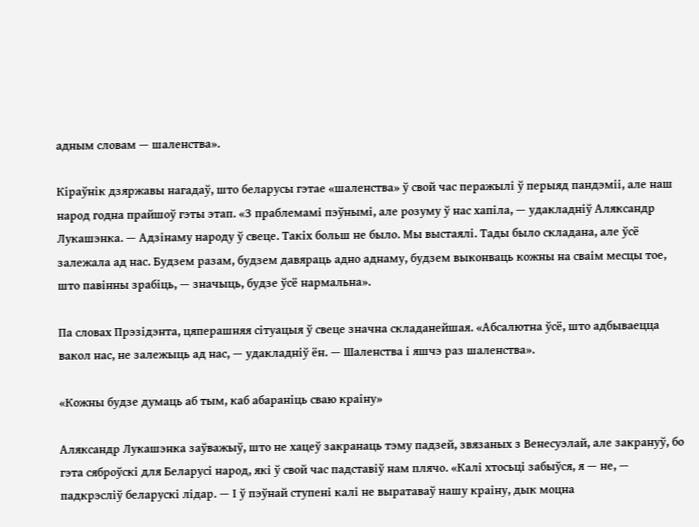адным словам — шаленства».

Кіраўнік дзяржавы нагадаў, што беларусы гэтае «шаленства» ў свой час перажылі ў перыяд пандэміі, але наш народ годна прайшоў гэты этап. «З праблемамі пэўнымі, але розуму ў нас хапіла, — удакладніў Аляксандр Лукашэнка. — Адзінаму народу ў свеце. Такіх больш не было. Мы выстаялі. Тады было складана, але ўсё залежала ад нас. Будзем разам, будзем давяраць адно аднаму, будзем выконваць кожны на сваім месцы тое, што павінны зрабіць, — значыць, будзе ўсё нармальна».

Па словах Прэзідэнта, цяперашняя сітуацыя ў свеце значна складанейшая. «Абсалютна ўсё, што адбываецца вакол нас, не залежыць ад нас, — удакладніў ён. — Шаленства і яшчэ раз шаленства».

«Кожны будзе думаць аб тым, каб абараніць сваю краіну»

Аляксандр Лукашэнка заўважыў, што не хацеў закранаць тэму падзей, звязаных з Венесуэлай, але закрануў, бо гэта сяброўскі для Беларусі народ, які ў свой час падставіў нам плячо. «Калі хтосьці забыўся, я — не, — падкрэсліў беларускі лідар. — І ў пэўнай ступені калі не выратаваў нашу краіну, дык моцна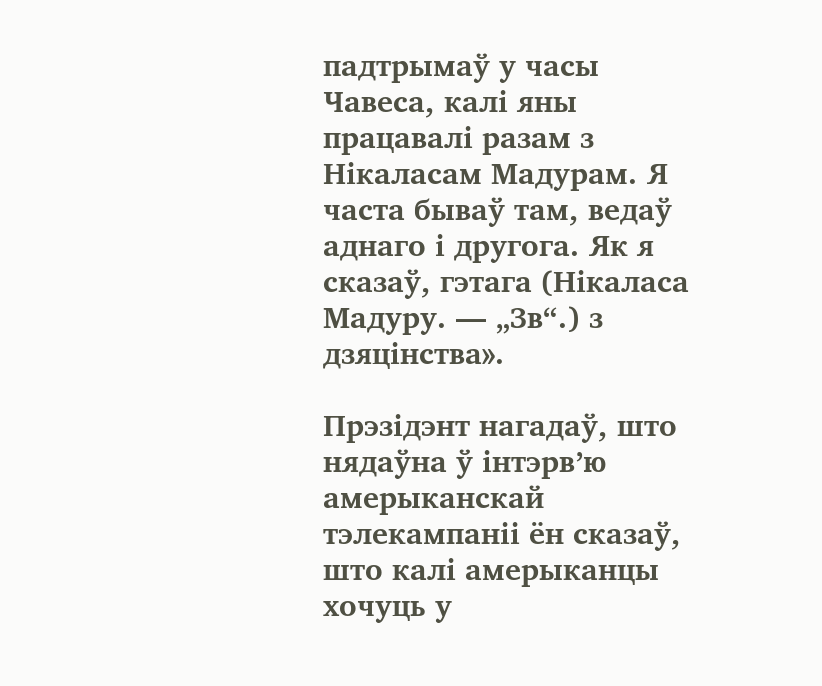падтрымаў у часы Чавеса, калі яны працавалі разам з Нікаласам Мадурам. Я часта бываў там, ведаў аднаго і другога. Як я сказаў, гэтага (Нікаласа Мадуру. — „Зв“.) з дзяцінства».

Прэзідэнт нагадаў, што нядаўна ў інтэрв’ю амерыканскай тэлекампаніі ён сказаў, што калі амерыканцы хочуць у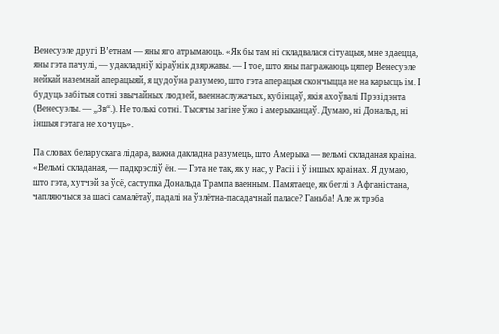Венесуэле другі В’етнам — яны яго атрымаюць. «Як бы там ні складвалася сітуацыя, мне здаецца, яны гэта пачулі, — удакладніў кіраўнік дзяржавы. — І тое, што яны пагражаюць цяпер Венесуэле нейкай наземнай аперацыяй, я цудоўна разумею, што гэта аперацыя скончыцца не на карысць ім. І будуць забітыя сотні звычайных людзей, ваеннаслужачых, кубінцаў, якія ахоўвалі Прэзідэнта (Венесуэлы. — „Зв“.). Не толькі сотні. Тысячы загіне ўжо і амерыканцаў. Думаю, ні Дональд, ні іншыя гэтага не хочуць».

Па словах беларускага лідара, важна дакладна разумець, што Амерыка — вельмі складаная краіна. «Вельмі складаная, — падкрэсліў ён. — Гэта не так, як у нас, у Расіі і ў іншых краінах. Я думаю, што гэта, хутчэй за ўсё, саступка Дональда Трампа ваенным. Памятаеце, як беглі з Афганістана, чапляючыся за шасі самалётаў, падалі на ўзлётна-пасадачнай паласе? Ганьба! Але ж трэба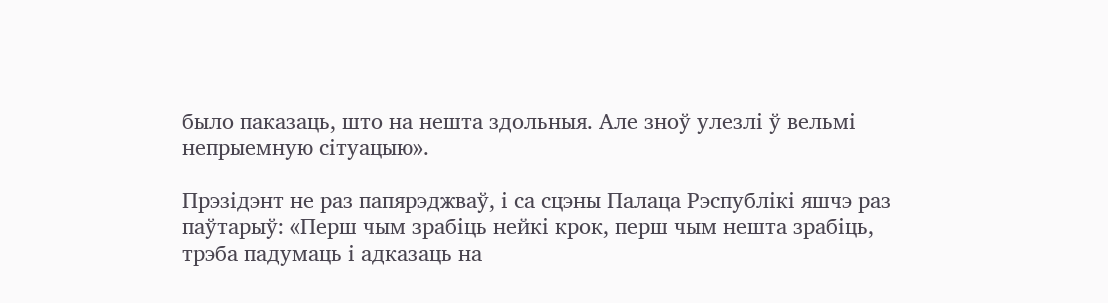было паказаць, што на нешта здольныя. Але зноў улезлі ў вельмі непрыемную сітуацыю».

Прэзідэнт не раз папярэджваў, і са сцэны Палаца Рэспублікі яшчэ раз паўтарыў: «Перш чым зрабіць нейкі крок, перш чым нешта зрабіць, трэба падумаць і адказаць на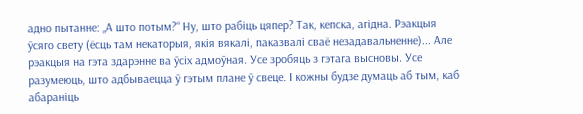адно пытанне: „А што потым?“ Ну, што рабіць цяпер? Так, кепска, агідна. Рэакцыя ўсяго свету (ёсць там некаторыя, якія вякалі, паказвалі сваё незадавальненне)... Але рэакцыя на гэта здарэнне ва ўсіх адмоўная. Усе зробяць з гэтага высновы. Усе разумеюць, што адбываецца ў гэтым плане ў свеце. І кожны будзе думаць аб тым, каб абараніць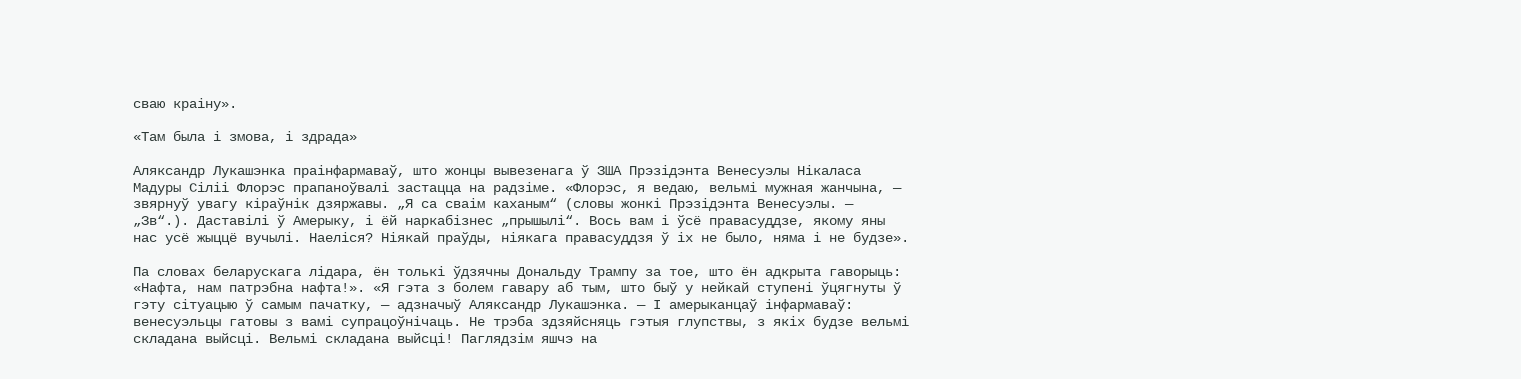сваю краіну».

«Там была і змова, і здрада»

Аляксандр Лукашэнка праінфармаваў, што жонцы вывезенага ў ЗША Прэзідэнта Венесуэлы Нікаласа Мадуры Сіліі Флорэс прапаноўвалі застацца на радзіме. «Флорэс, я ведаю, вельмі мужная жанчына, — звярнуў увагу кіраўнік дзяржавы. „Я са сваім каханым“ (словы жонкі Прэзідэнта Венесуэлы. — „Зв“.). Даставілі ў Амерыку, і ёй наркабізнес „прышылі“. Вось вам і ўсё правасуддзе, якому яны нас усё жыццё вучылі. Наеліся? Ніякай праўды, ніякага правасуддзя ў іх не было, няма і не будзе».

Па словах беларускага лідара, ён толькі ўдзячны Дональду Трампу за тое, што ён адкрыта гаворыць: «Нафта, нам патрэбна нафта!». «Я гэта з болем гавару аб тым, што быў у нейкай ступені ўцягнуты ў гэту сітуацыю ў самым пачатку, — адзначыў Аляксандр Лукашэнка. — І амерыканцаў інфармаваў: венесуэльцы гатовы з вамі супрацоўнічаць. Не трэба здзяйсняць гэтыя глупствы, з якіх будзе вельмі складана выйсці. Вельмі складана выйсці! Паглядзім яшчэ на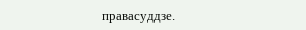правасуддзе.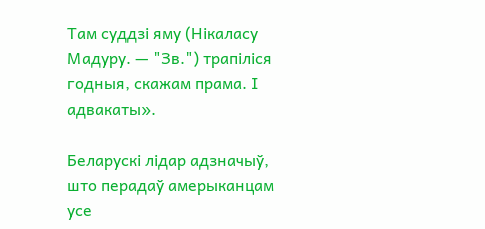Там суддзі яму (Нікаласу Мадуру. — "Зв.") трапіліся годныя, скажам прама. І адвакаты».

Беларускі лідар адзначыў, што перадаў амерыканцам усе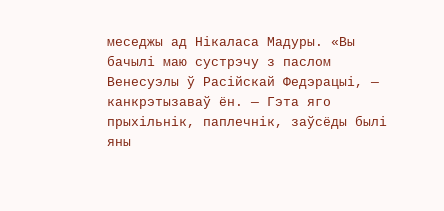меседжы ад Нікаласа Мадуры. «Вы бачылі маю сустрэчу з паслом Венесуэлы ў Расійскай Федэрацыі, — канкрэтызаваў ён. — Гэта яго прыхільнік, паплечнік, заўсёды былі яны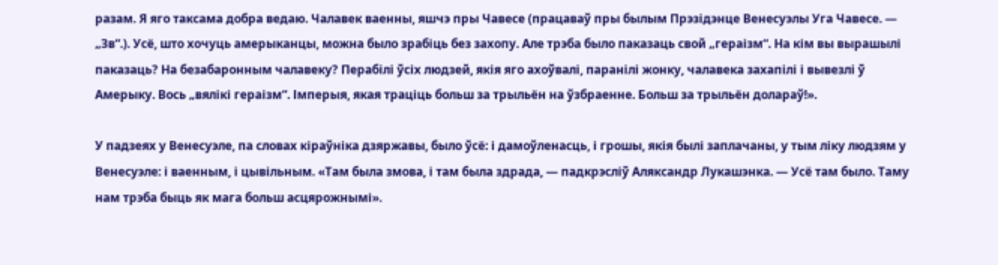разам. Я яго таксама добра ведаю. Чалавек ваенны, яшчэ пры Чавесе (працаваў пры былым Прэзідэнце Венесуэлы Уга Чавесе. — „Зв“.). Усё, што хочуць амерыканцы, можна было зрабіць без захопу. Але трэба было паказаць свой „гераізм“. На кім вы вырашылі паказаць? На безабаронным чалавеку? Перабілі ўсіх людзей, якія яго ахоўвалі, паранілі жонку, чалавека захапілі і вывезлі ў Амерыку. Вось „вялікі гераізм“. Імперыя, якая траціць больш за трыльён на ўзбраенне. Больш за трыльён долараў!».

У падзеях у Венесуэле, па словах кіраўніка дзяржавы, было ўсё: і дамоўленасць, і грошы, якія былі заплачаны, у тым ліку людзям у Венесуэле: і ваенным, і цывільным. «Там была змова, і там была здрада, — падкрэсліў Аляксандр Лукашэнка. — Усё там было. Таму нам трэба быць як мага больш асцярожнымі».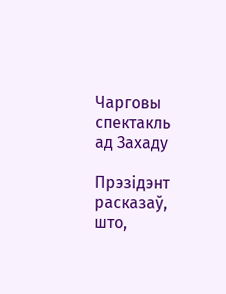Чарговы спектакль ад Захаду

Прэзідэнт расказаў, што,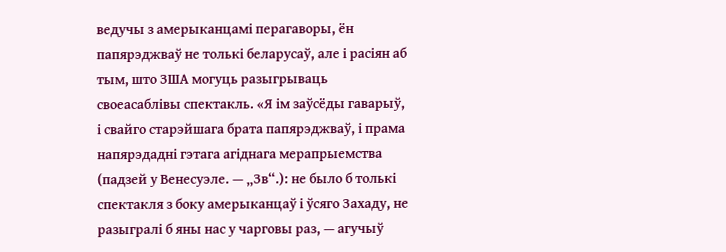ведучы з амерыканцамі перагаворы, ён папярэджваў не толькі беларусаў, але і расіян аб тым, што ЗША могуць разыгрываць своеасаблівы спектакль. «Я ім заўсёды гаварыў, і свайго старэйшага брата папярэджваў, і прама напярэдадні гэтага агіднага мерапрыемства (падзей у Венесуэле. — „Зв“.): не было б толькі спектакля з боку амерыканцаў і ўсяго Захаду, не разыгралі б яны нас у чарговы раз, — агучыў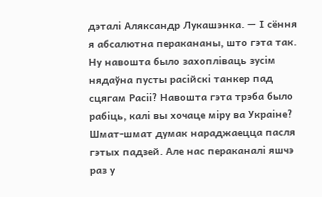дэталі Аляксандр Лукашэнка. — І сёння я абсалютна перакананы, што гэта так. Ну навошта было захопліваць зусім нядаўна пусты расійскі танкер пад сцягам Расіі? Навошта гэта трэба было рабіць, калі вы хочаце міру ва Украіне? Шмат-шмат думак нараджаецца пасля гэтых падзей. Але нас пераканалі яшчэ раз у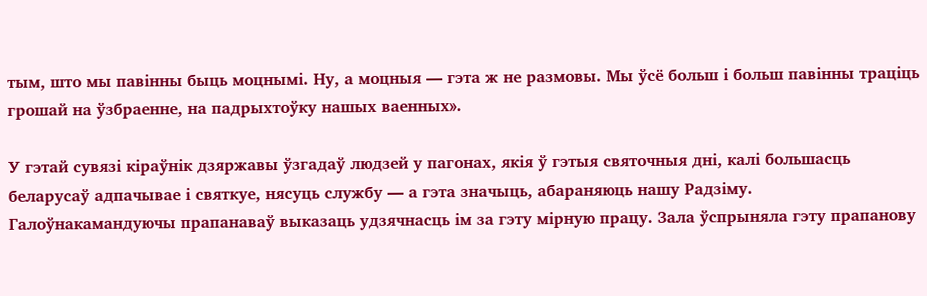тым, што мы павінны быць моцнымі. Ну, а моцныя — гэта ж не размовы. Мы ўсё больш і больш павінны траціць грошай на ўзбраенне, на падрыхтоўку нашых ваенных».

У гэтай сувязі кіраўнік дзяржавы ўзгадаў людзей у пагонах, якія ў гэтыя святочныя дні, калі большасць беларусаў адпачывае і святкуе, нясуць службу — а гэта значыць, абараняюць нашу Радзіму. Галоўнакамандуючы прапанаваў выказаць удзячнасць ім за гэту мірную працу. Зала ўспрыняла гэту прапанову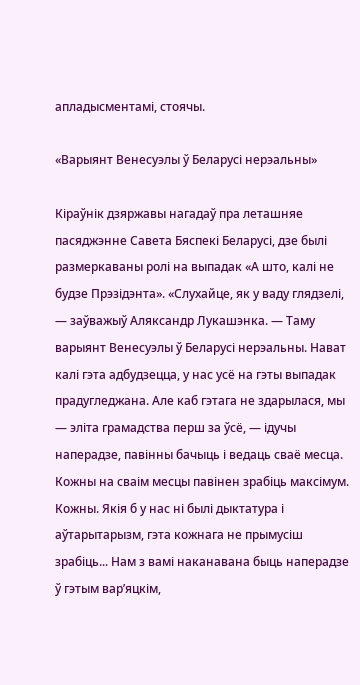апладысментамі, стоячы.

«Варыянт Венесуэлы ў Беларусі нерэальны»

Кіраўнік дзяржавы нагадаў пра леташняе пасяджэнне Савета Бяспекі Беларусі, дзе былі размеркаваны ролі на выпадак «А што, калі не будзе Прэзідэнта». «Слухайце, як у ваду глядзелі, — заўважыў Аляксандр Лукашэнка. — Таму варыянт Венесуэлы ў Беларусі нерэальны. Нават калі гэта адбудзецца, у нас усё на гэты выпадак прадугледжана. Але каб гэтага не здарылася, мы — эліта грамадства перш за ўсё, — ідучы наперадзе, павінны бачыць і ведаць сваё месца. Кожны на сваім месцы павінен зрабіць максімум. Кожны. Якія б у нас ні былі дыктатура і аўтарытарызм, гэта кожнага не прымусіш зрабіць... Нам з вамі наканавана быць наперадзе ў гэтым вар’яцкім,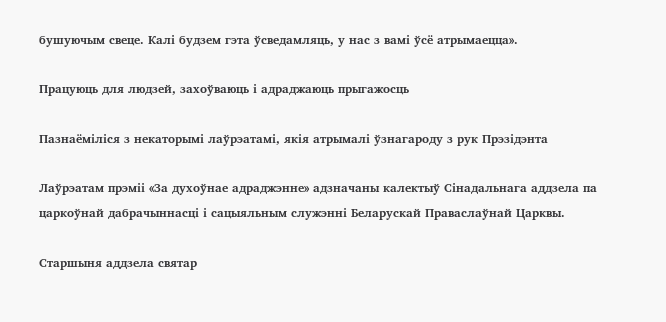бушуючым свеце. Калі будзем гэта ўсведамляць, у нас з вамі ўсё атрымаецца».

Працуюць для людзей, захоўваюць і адраджаюць прыгажосць

Пазнаёміліся з некаторымі лаўрэатамі, якія атрымалі ўзнагароду з рук Прэзідэнта

Лаўрэатам прэміі «За духоўнае адраджэнне» адзначаны калектыў Сінадальнага аддзела па царкоўнай дабрачыннасці і сацыяльным служэнні Беларускай Праваслаўнай Царквы.

Старшыня аддзела святар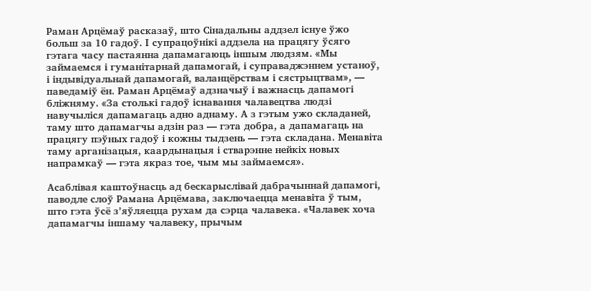Раман Арцёмаў расказаў, што Сінадальны аддзел існуе ўжо больш за 10 гадоў. І супрацоўнікі аддзела на працягу ўсяго гэтага часу пастаянна дапамагаюць іншым людзям. «Мы займаемся і гуманітарнай дапамогай, і суправаджэннем устаноў, і індывідуальнай дапамогай, валанцёрствам і сястрыцтвам», — паведаміў ён. Раман Арцёмаў адзначыў і важнасць дапамогі бліжняму. «За столькі гадоў існавання чалавецтва людзі навучыліся дапамагаць адно аднаму. А з гэтым ужо складаней, таму што дапамагчы адзін раз — гэта добра, а дапамагаць на працягу пэўных гадоў і кожны тыдзень — гэта складана. Менавіта таму арганізацыя, каардынацыя і стварэнне нейкіх новых напрамкаў — гэта якраз тое, чым мы займаемся».

Асаблівая каштоўнасць ад бескарыслівай дабрачыннай дапамогі, паводле слоў Рамана Арцёмава, заключаецца менавіта ў тым, што гэта ўсё з’яўляецца рухам да сэрца чалавека. «Чалавек хоча дапамагчы іншаму чалавеку, прычым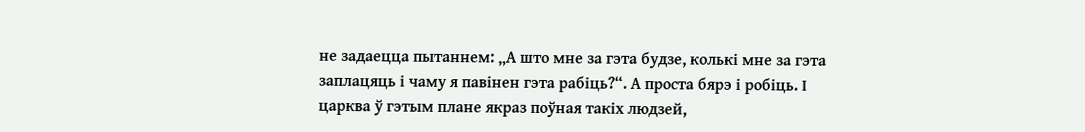не задаецца пытаннем: „А што мне за гэта будзе, колькі мне за гэта заплацяць і чаму я павінен гэта рабіць?“. А проста бярэ і робіць. І царква ў гэтым плане якраз поўная такіх людзей,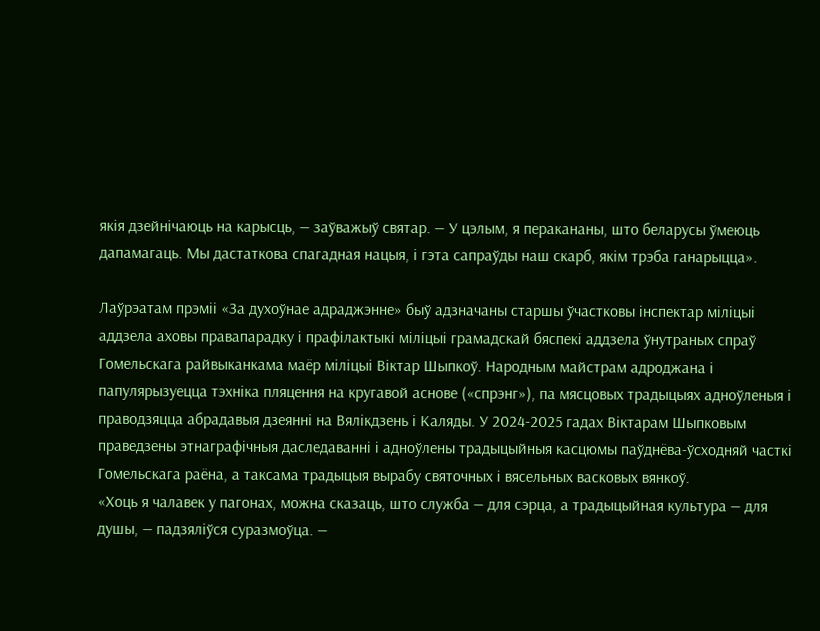якія дзейнічаюць на карысць, — заўважыў святар. — У цэлым, я перакананы, што беларусы ўмеюць дапамагаць. Мы дастаткова спагадная нацыя, і гэта сапраўды наш скарб, якім трэба ганарыцца».

Лаўрэатам прэміі «За духоўнае адраджэнне» быў адзначаны старшы ўчастковы інспектар міліцыі аддзела аховы правапарадку і прафілактыкі міліцыі грамадскай бяспекі аддзела ўнутраных спраў Гомельскага райвыканкама маёр міліцыі Віктар Шыпкоў. Народным майстрам адроджана і папулярызуецца тэхніка пляцення на кругавой аснове («спрэнг»), па мясцовых традыцыях адноўленыя і праводзяцца абрадавыя дзеянні на Вялікдзень і Каляды. У 2024-2025 гадах Віктарам Шыпковым праведзены этнаграфічныя даследаванні і адноўлены традыцыйныя касцюмы паўднёва-ўсходняй часткі Гомельскага раёна, а таксама традыцыя вырабу святочных і вясельных васковых вянкоў.
«Хоць я чалавек у пагонах, можна сказаць, што служба — для сэрца, а традыцыйная культура — для душы, — падзяліўся суразмоўца. —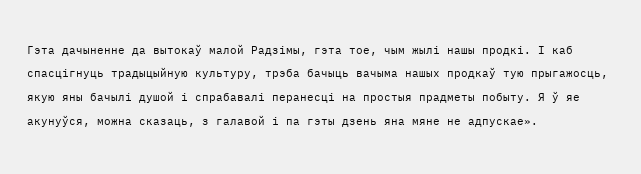Гэта дачыненне да вытокаў малой Радзімы, гэта тое, чым жылі нашы продкі. І каб спасцігнуць традыцыйную культуру, трэба бачыць вачыма нашых продкаў тую прыгажосць, якую яны бачылі душой і спрабавалі перанесці на простыя прадметы побыту. Я ў яе акунуўся, можна сказаць, з галавой і па гэты дзень яна мяне не адпускае».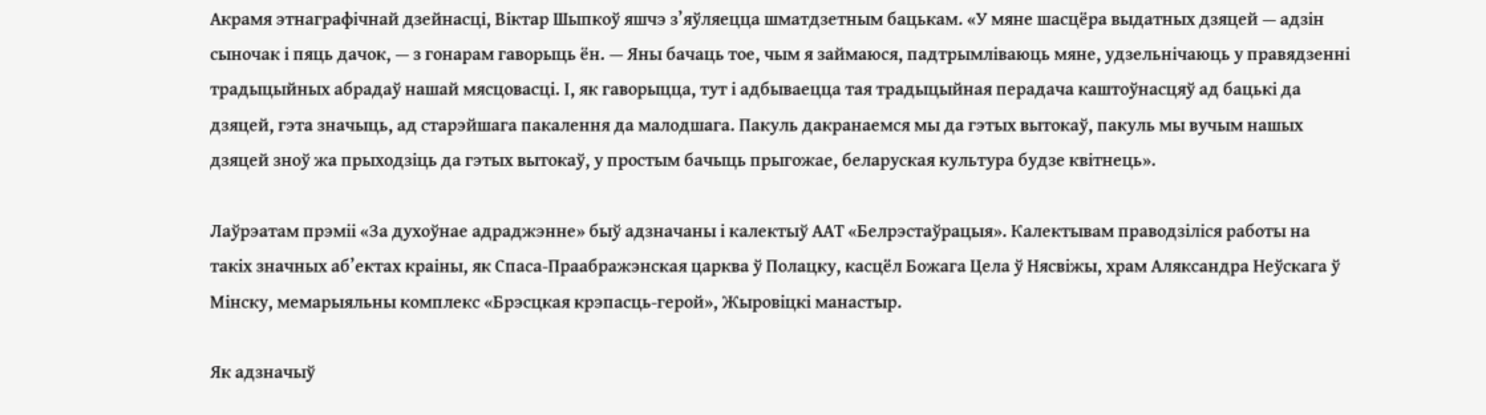Акрамя этнаграфічнай дзейнасці, Віктар Шыпкоў яшчэ з’яўляецца шматдзетным бацькам. «У мяне шасцёра выдатных дзяцей — адзін сыночак і пяць дачок, — з гонарам гаворыць ён. — Яны бачаць тое, чым я займаюся, падтрымліваюць мяне, удзельнічаюць у правядзенні традыцыйных абрадаў нашай мясцовасці. І, як гаворыцца, тут і адбываецца тая традыцыйная перадача каштоўнасцяў ад бацькі да дзяцей, гэта значыць, ад старэйшага пакалення да малодшага. Пакуль дакранаемся мы да гэтых вытокаў, пакуль мы вучым нашых дзяцей зноў жа прыходзіць да гэтых вытокаў, у простым бачыць прыгожае, беларуская культура будзе квітнець».

Лаўрэатам прэміі «За духоўнае адраджэнне» быў адзначаны і калектыў ААТ «Белрэстаўрацыя». Калектывам праводзіліся работы на такіх значных аб’ектах краіны, як Спаса-Праабражэнская царква ў Полацку, касцёл Божага Цела ў Нясвіжы, храм Аляксандра Неўскага ў Мінску, мемарыяльны комплекс «Брэсцкая крэпасць-герой», Жыровіцкі манастыр.

Як адзначыў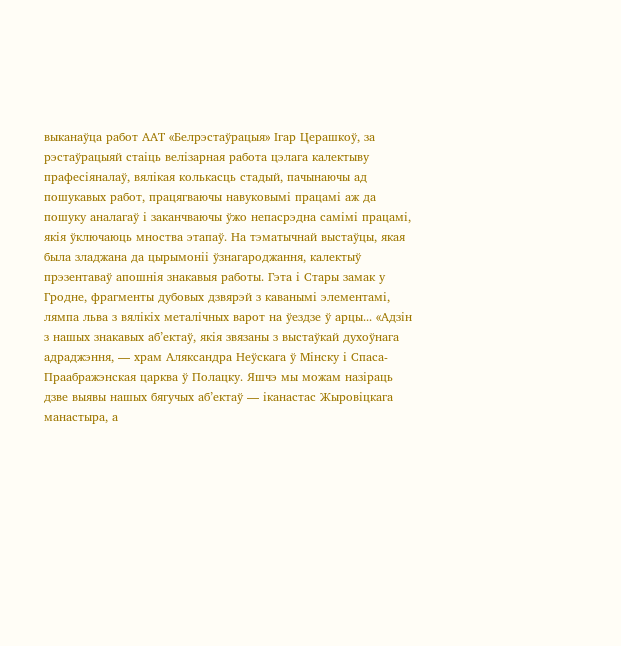выканаўца работ ААТ «Белрэстаўрацыя» Ігар Церашкоў, за рэстаўрацыяй стаіць велізарная работа цэлага калектыву прафесіяналаў, вялікая колькасць стадый, пачынаючы ад пошукавых работ, працягваючы навуковымі працамі аж да пошуку аналагаў і заканчваючы ўжо непасрэдна самімі працамі, якія ўключаюць мноства этапаў. На тэматычнай выстаўцы, якая была зладжана да цырымоніі ўзнагароджання, калектыў прэзентаваў апошнія знакавыя работы. Гэта і Стары замак у Гродне, фрагменты дубовых дзвярэй з каванымі элементамі, лямпа льва з вялікіх металічных варот на ўездзе ў арцы... «Адзін з нашых знакавых аб’ектаў, якія звязаны з выстаўкай духоўнага адраджэння, — храм Аляксандра Неўскага ў Мінску і Спаса-Праабражэнская царква ў Полацку. Яшчэ мы можам назіраць дзве выявы нашых бягучых аб’ектаў — іканастас Жыровіцкага манастыра, а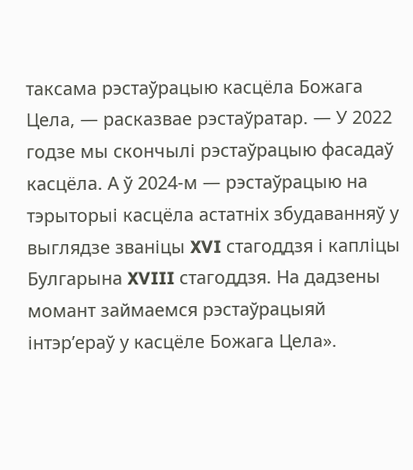таксама рэстаўрацыю касцёла Божага Цела, — расказвае рэстаўратар. — У 2022 годзе мы скончылі рэстаўрацыю фасадаў касцёла. А ў 2024-м — рэстаўрацыю на тэрыторыі касцёла астатніх збудаванняў у выглядзе званіцы XVI стагоддзя і капліцы Булгарына XVIII стагоддзя. На дадзены момант займаемся рэстаўрацыяй інтэр’ераў у касцёле Божага Цела».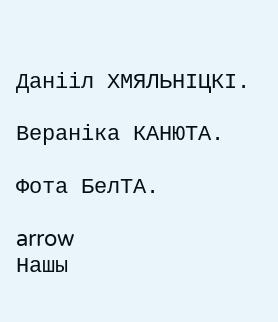Данііл ХМЯЛЬНІЦКІ.

Вераніка КАНЮТА.

Фота БелТА.

arrow
Нашы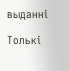выданні

Толькі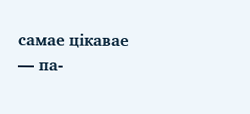самае цікавае — па-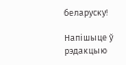беларуску!

Напішыце ў рэдакцыю